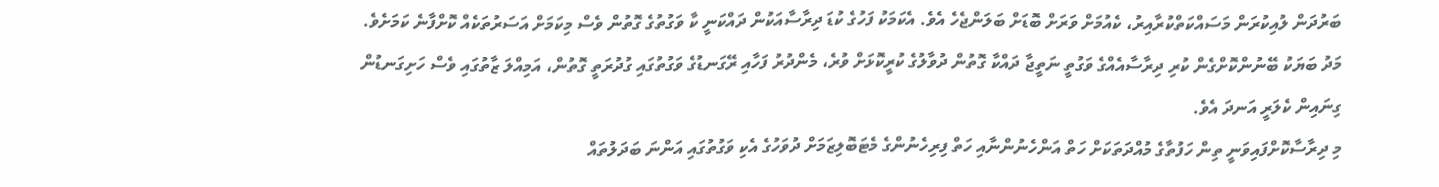ބަރުދަން ލުއިކުރަން މަސައްކަތްކުރާއިރު، ކެއުމަށް ވަރަށް ބޮޑަށް ބަލަންޖެހެ އެވެ. އެކަމަކު ފަހުގެ ކުޑަ ދިރާސާއަކުން ދައްކަނީ ކާ ވަގުތުގެ ގޮތުން ވެސް މިކަމަށް އަސަރުތަކެއް ކޮށްފާނެ ކަމަށެވެ.
މަދު ބަޔަކު ބޭނުންކޮށްގެން ކުރި ދިރާސާއެއްގެ ވަގުތީ ނަތީޖާ ދައްކާ ގޮތުން ދުވާލުގެ ކުރީކޮޅަށް ވުރެ، މެންދުރު ފަހާއި ރޭގަނޑުގެ ވަގުތުގައި ގުދުރަތީ ގޮތުން، އަމިއްލަ ޒާތުގައި ވެސް ހަށިގަނޑުން ގިނައިން ކެލަރީ އަނދަ އެވެ.
މި ދިރާސާކޮށްފައިވަނީ ތިން ހަފުތާގެ މުއްދަތަކަށް ހަތް އަންހެނުންނާއި ހަތް ފިރިހެނުންގެ މެޓަބޮލިޒަމަށް ދުވަހުގެ އެކި ވަގުތުގައި އަންނަ ބަދަލުތައް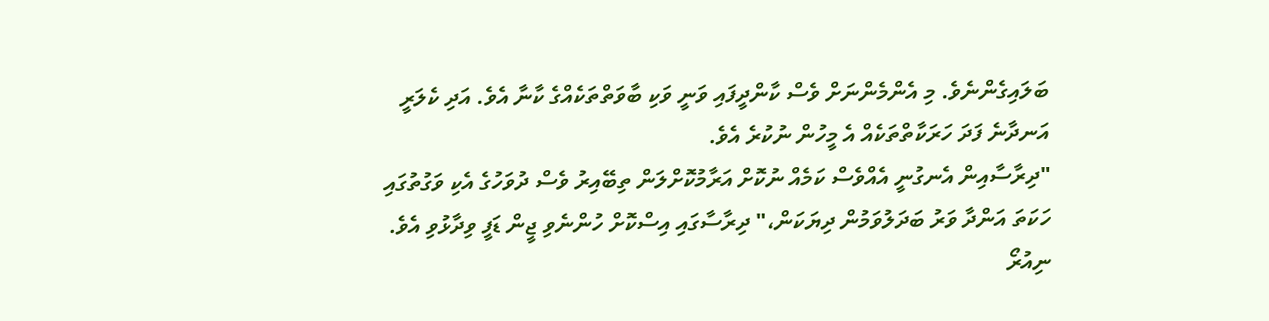ބަލައިގެންނެވެ. މި އެންމެންނަށް ވެސް ކާންދީފައި ވަނީ ވަކި ބާވަތްތަކެއްގެ ކާނާ އެވެ. އަދި ކެލަރީ އަނދާނެ ފަދަ ހަރަކާތްތަކެއް އެ މީހުން ނުކުރެ އެވެ.
"ދިރާސާއިން އެނގުނީ އެއްވެސް ކަމެއް ނުކޮށް އަރާމުކޮށްލަން ތިބޭއިރު ވެސް ދުވަހުގެ އެކި ވަގުތުގައި ހަކަތަ އަންދާ ވަރު ބަދަލުވަމުން ދިޔަކަން،" ދިރާސާގައި އިސްކޮށް ހުންނެވި ޖީން ޑަފީ ވިދާޅުވި އެވެ.
ނިއުރޯ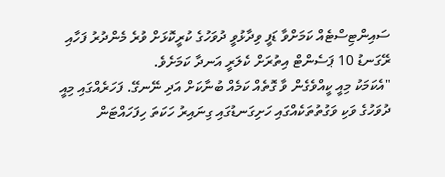ސައިންޓިސްޓެއް ކަމަށްވާ ޑަފީ ވިދާޅުވީ ދުވަހުގެ ކުރީކޮޅަށް ވުރެ މެންދުރު ފަހާއި ރޭގަނޑު 10 ޕަސެންޓް އިތުރަށް ކެލަރީ އަނދާ ކަމަށެވެ.
"އެކަމަކު މިއީ ކީއްވެގެން ވާ ގޮތެއް ކަމެއް ބުނާކަށް އަދި ނޭނގޭ. ފަހަރެއްގައި މިއީ ދުވަހުގެ ވަކި ވަގުތުތަކެއްގައި ހަށިގަނޑުގައި ގިނައިރު ހަކަތަ ހިފަހައްޓަން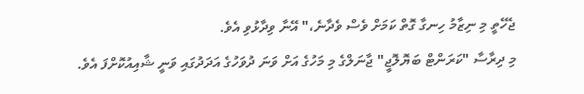ޖެހޭތީ މި ނިޒާމު ހިނގާ ގޮތް ކަމަށް ވެސް ވެދާނެ،" އޭނާ ވިދާޅުވި އެވެ.
މި ދިރާސާ "ކަރަންޓް ބަޔޮލޮޖީ" ޖާނަލްގެ މި މަހުގެ އަށް ވަނަ ދުވަހުގެ އަދަދުގައި ވަނީ ޝާއިއުކޮށްފަ އެވެ.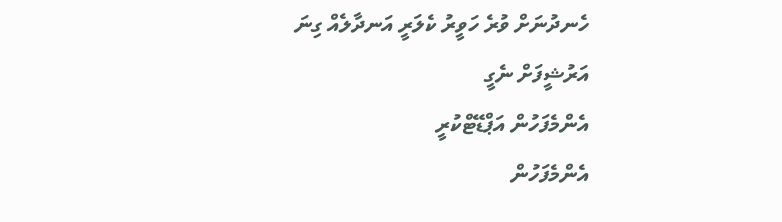ހެނދުނަށް ވުރެ ހަވީރު ކެލަރީ އަނދާލެއް ގިނަ
އަރުޝީފަށް ނެގީ
އެންމެފަހުން އަޕްޑޭޓްކުރީ
އެންމެފަހުން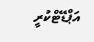އަޕްޑޭޓްކުރީ